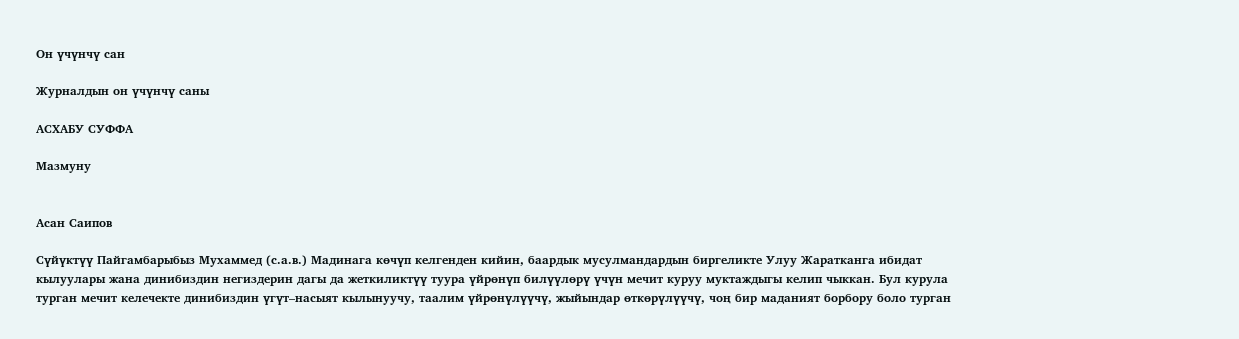Он үчүнчү сан

Журналдын он үчүнчү саны

АСХАБУ СУФФА

Мазмуну


Асан Саипов

Сүйүктүү Пайгамбарыбыз Мухаммед (с.а.в.) Мадинага көчүп келгенден кийин, баардык мусулмандардын биргеликте Улуу Жаратканга ибидат кылуулары жана динибиздин негиздерин дагы да жеткиликтүү туура үйрөнүп билүүлөрү үчүн мечит куруу муктаждыгы келип чыккан. Бул курула турган мечит келечекте динибиздин үгүт–насыят кылынуучу, таалим үйрөнүлүүчү, жыйындар өткөрүлүүчү, чоң бир маданият борбору боло турган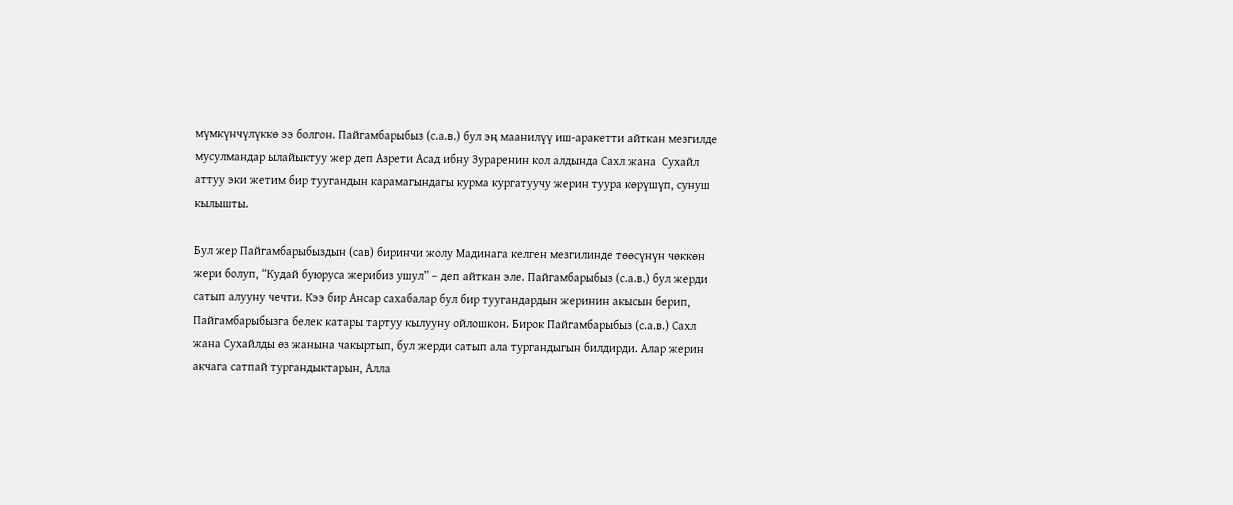мүмкүнчүлүккө ээ болгон. Пайгамбарыбыз (с.а.в.) бул эң маанилүү иш-аракетти айткан мезгилде мусулмандар ылайыктуу жер деп Азрети Асад ибну Зураренин кол алдында Сахл жана  Сухайл аттуу эки жетим бир туугандын карамагындагы курма кургатуучу жерин туура көрүшүп, сунуш кылышты.

Бул жер Пайгамбарыбыздын (сав) биринчи жолу Мадинага келген мезгилинде төөсүнүн чөккөн жери болуп, “Кудай буюруса жерибиз ушул” – деп айткан эле. Пайгамбарыбыз (с.а.в.) бул жерди сатып алууну чечти. Кээ бир Ансар сахабалар бул бир туугандардын жеринин акысын берип, Пайгамбарыбызга белек катары тартуу кылууну ойлошкон. Бирок Пайгамбарыбыз (с.а.в.) Сахл жана Сухайлды өз жанына чакыртып, бул жерди сатып ала тургандыгын билдирди. Алар жерин акчага сатпай тургандыктарын, Алла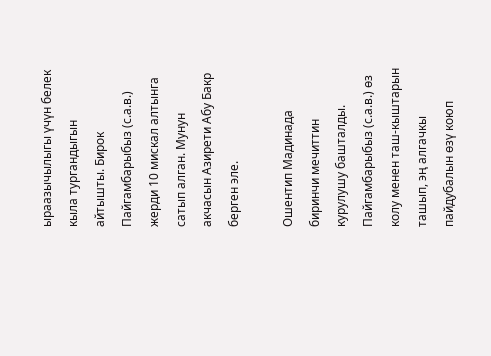ыраазычылыгы үчүн белек кыла тургандыгын айтышты. Бирок Пайгамбарыбыз (с.а.в.) жерди 10 мискал алтынга сатып алган. Мунун акчасын Азирети Абу Бакр берген эле.

Ошентип Мадинада биринчи мечиттин курулушу башталды. Пайгамбарыбыз (с.а.в.) өз колу менен таш-кыштарын ташып, эң алгачкы пайдубалын өзү коюп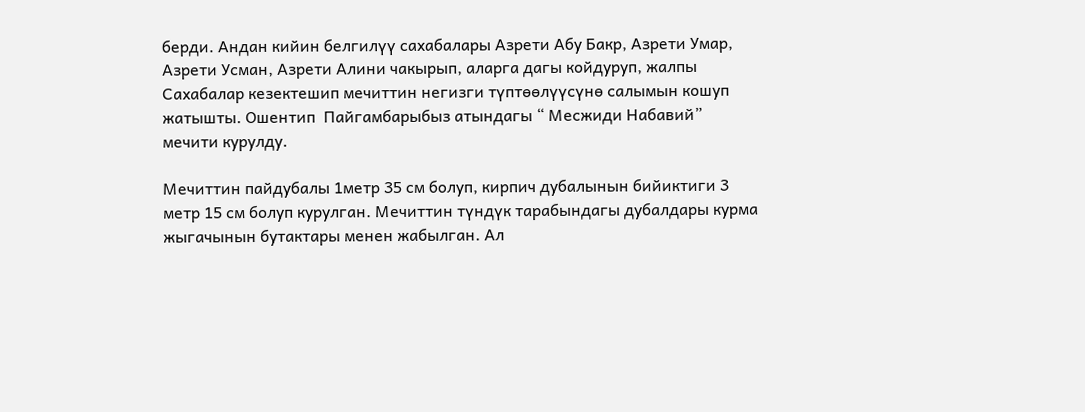берди. Андан кийин белгилүү сахабалары Азрети Абу Бакр, Азрети Умар, Азрети Усман, Азрети Алини чакырып, аларга дагы койдуруп, жалпы Сахабалар кезектешип мечиттин негизги түптөөлүүсүнө салымын кошуп жатышты. Ошентип  Пайгамбарыбыз атындагы “ Месжиди Набавий” мечити курулду.

Мечиттин пайдубалы 1метр 35 см болуп, кирпич дубалынын бийиктиги 3 метр 15 см болуп курулган. Мечиттин түндүк тарабындагы дубалдары курма жыгачынын бутактары менен жабылган. Ал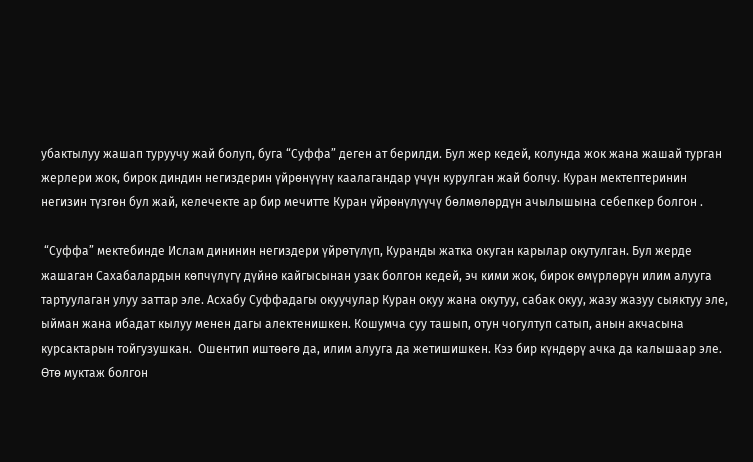убактылуу жашап туруучу жай болуп, буга “Суффа” деген ат берилди. Бул жер кедей, колунда жок жана жашай турган жерлери жок, бирок диндин негиздерин үйрөнүүнү каалагандар үчүн курулган жай болчу. Куран мектептеринин негизин түзгөн бул жай, келечекте ар бир мечитте Куран үйрөнүлүүчү бөлмөлөрдүн ачылышына себепкер болгон .

 “Суффа” мектебинде Ислам дининин негиздери үйрөтүлүп, Куранды жатка окуган карылар окутулган. Бул жерде жашаган Сахабалардын көпчүлүгү дүйнө кайгысынан узак болгон кедей, эч кими жок, бирок өмүрлөрүн илим алууга тартуулаган улуу заттар эле. Асхабу Суффадагы окуучулар Куран окуу жана окутуу, сабак окуу, жазу жазуу сыяктуу эле, ыйман жана ибадат кылуу менен дагы алектенишкен. Кошумча суу ташып, отун чогултуп сатып, анын акчасына курсактарын тойгузушкан.  Ошентип иштөөгө да, илим алууга да жетишишкен. Кээ бир күндөрү ачка да калышаар эле. Өтө муктаж болгон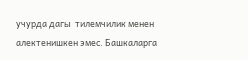учурда дагы  тилемчилик менен алектенишкен эмес. Башкаларга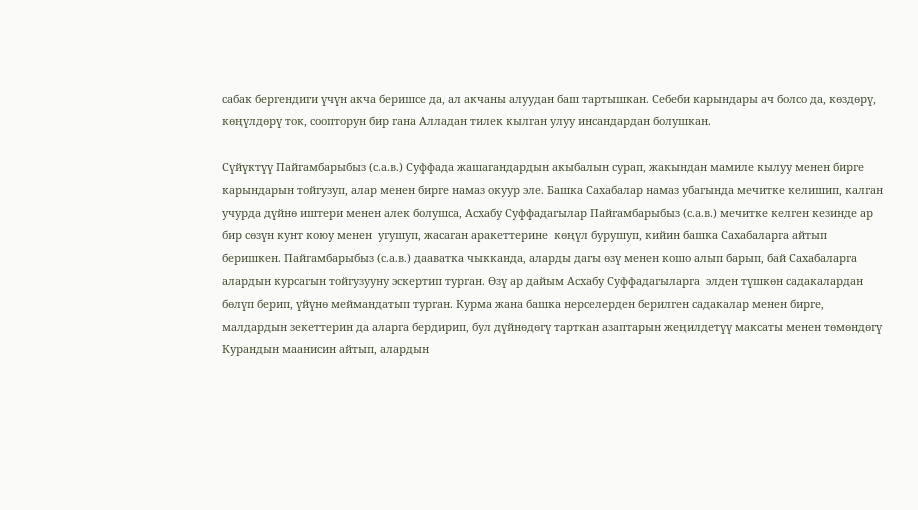сабак бергендиги үчүн акча беришсе да, ал акчаны алуудан баш тартышкан. Себеби карындары ач болсо да, көздөрү, көңүлдөрү ток, соопторун бир гана Алладан тилек кылган улуу инсандардан болушкан.

Сүйүктүү Пайгамбарыбыз (с.а.в.) Суффада жашагандардын акыбалын сурап, жакындан мамиле кылуу менен бирге карындарын тойгузуп, алар менен бирге намаз окуур эле. Башка Сахабалар намаз убагында мечитке келишип, калган учурда дүйнө иштери менен алек болушса, Асхабу Суффадагылар Пайгамбарыбыз (с.а.в.) мечитке келген кезинде ар бир сөзүн кунт коюу менен  угушуп, жасаган аракеттерине  көңүл бурушуп, кийин башка Сахабаларга айтып беришкен. Пайгамбарыбыз (с.а.в.) дааватка чыкканда, аларды дагы өзү менен кошо алып барып, бай Сахабаларга алардын курсагын тойгузууну эскертип турган. Өзү ар дайым Асхабу Суффадагыларга  элден түшкөн садакалардан бөлүп берип, үйүнө меймандатып турган. Курма жана башка нерселерден берилген садакалар менен бирге, малдардын зекеттерин да аларга бердирип, бул дүйнөдөгү тарткан азаптарын жеңилдетүү максаты менен төмөндөгү Курандын маанисин айтып, алардын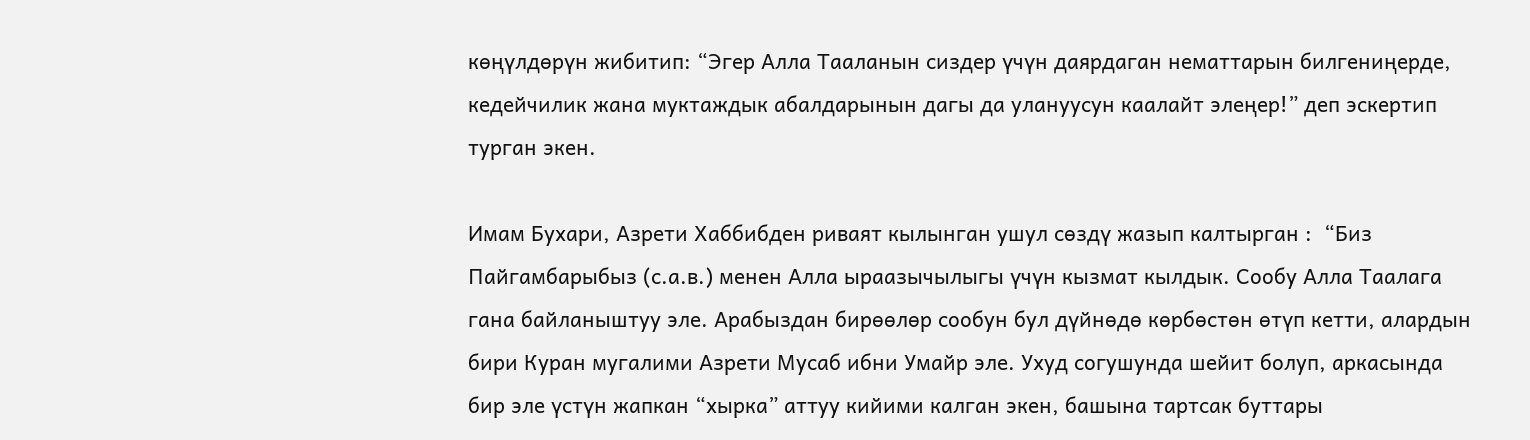көңүлдөрүн жибитип: “Эгер Алла Тааланын сиздер үчүн даярдаган нематтарын билгениңерде, кедейчилик жана муктаждык абалдарынын дагы да улануусун каалайт элеңер!” деп эскертип турган экен.

Имам Бухари, Азрети Хаббибден риваят кылынган ушул сөздү жазып калтырган :  “Биз  Пайгамбарыбыз (с.а.в.) менен Алла ыраазычылыгы үчүн кызмат кылдык. Сообу Алла Таалага гана байланыштуу эле. Арабыздан бирөөлөр сообун бул дүйнөдө көрбөстөн өтүп кетти, алардын бири Куран мугалими Азрети Мусаб ибни Умайр эле. Ухуд согушунда шейит болуп, аркасында бир эле үстүн жапкан “хырка” аттуу кийими калган экен, башына тартсак буттары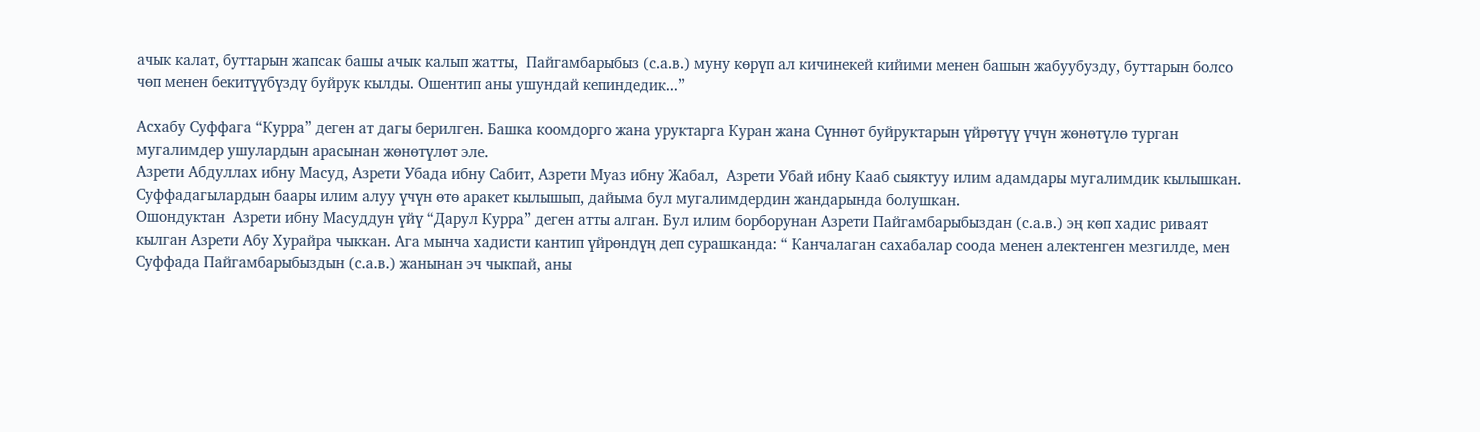ачык калат, буттарын жапсак башы ачык калып жатты,  Пайгамбарыбыз (с.а.в.) муну көрүп ал кичинекей кийими менен башын жабуубузду, буттарын болсо чөп менен бекитүүбүздү буйрук кылды. Ошентип аны ушундай кепиндедик...”

Асхабу Суффага “Курра” деген ат дагы берилген. Башка коомдорго жана уруктарга Куран жана Сүннөт буйруктарын үйрөтүү үчүн жөнөтүлө турган мугалимдер ушулардын арасынан жөнөтүлөт эле.
Азрети Абдуллах ибну Масуд, Азрети Убада ибну Сабит, Азрети Муаз ибну Жабал,  Азрети Убай ибну Кааб сыяктуу илим адамдары мугалимдик кылышкан.
Суффадагылардын баары илим алуу үчүн өтө аракет кылышып, дайыма бул мугалимдердин жандарында болушкан.
Ошондуктан  Азрети ибну Масуддун үйү “Дарул Курра” деген атты алган. Бул илим борборунан Азрети Пайгамбарыбыздан (с.а.в.) эң көп хадис риваят кылган Азрети Абу Хурайра чыккан. Ага мынча хадисти кантип үйрөндүң деп сурашканда: “ Канчалаган сахабалар соода менен алектенген мезгилде, мен Суффада Пайгамбарыбыздын (с.а.в.) жанынан эч чыкпай, аны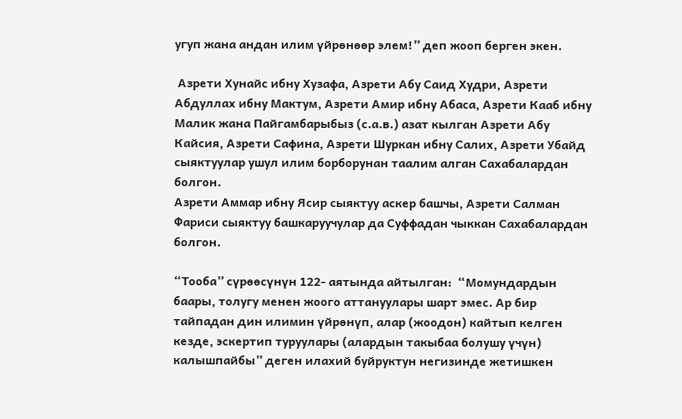угуп жана андан илим үйрөнөөр элем!” деп жооп берген экен.

 Азрети Хунайс ибну Хузафа, Азрети Абу Саид Худри, Азрети Абдуллах ибну Мактум, Азрети Амир ибну Абаса, Азрети Кааб ибну Малик жана Пайгамбарыбыз (с.а.в.) азат кылган Азрети Абу Кайсия, Азрети Сафина, Азрети Шуркан ибну Салих, Азрети Убайд сыяктуулар ушул илим борборунан таалим алган Сахабалардан болгон.
Азрети Аммар ибну Ясир сыяктуу аскер башчы, Азрети Салман Фариси сыяктуу башкаруучулар да Суффадан чыккан Сахабалардан болгон.

“Тооба” сүрөөсүнүн 122- аятында айтылган:  “Момундардын баары, толугу менен жоого аттануулары шарт эмес. Ар бир тайпадан дин илимин үйрөнүп, алар (жоодон) кайтып келген кезде, эскертип туруулары (алардын такыбаа болушу үчүн) калышпайбы” деген илахий буйруктун негизинде жетишкен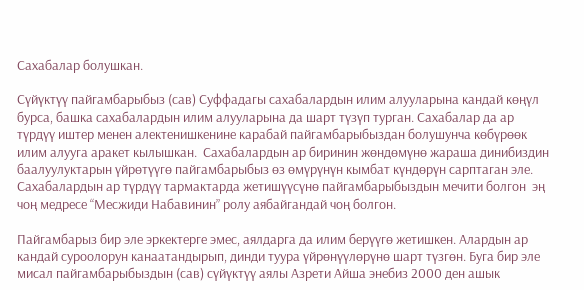Сахабалар болушкан.

Сүйүктүү пайгамбарыбыз (сав) Суффадагы сахабалардын илим алууларына кандай көңүл бурса, башка сахабалардын илим алууларына да шарт түзүп турган. Сахабалар да ар түрдүү иштер менен алектенишкенине карабай пайгамбарыбыздан болушунча көбүрөөк илим алууга аракет кылышкан.  Сахабалардын ар биринин жөндөмүнө жараша динибиздин баалуулуктарын үйрөтүүгө пайгамбарыбыз өз өмүрүнүн кымбат күндөрүн сарптаган эле. Сахабалардын ар түрдүү тармактарда жетишүүсүнө пайгамбарыбыздын мечити болгон  эң чоң медресе “Месжиди Набавинин” ролу аябайгандай чоң болгон.

Пайгамбарыз бир эле эркектерге эмес, аялдарга да илим берүүгө жетишкен. Алардын ар кандай суроолорун канаатандырып, динди туура үйрөнүүлөрүнө шарт түзгөн. Буга бир эле мисал пайгамбарыбыздын (сав) сүйүктүү аялы Азрети Айша энебиз 2000 ден ашык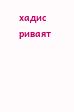хадис риваят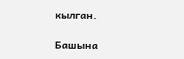кылган.

Башына